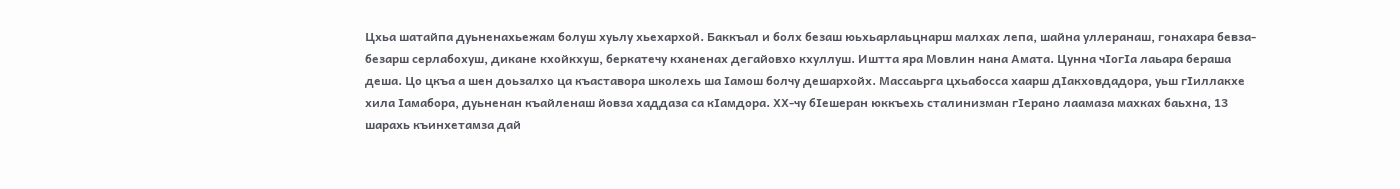Цхьа шатайпа дуьненахьежам болуш хуьлу хьехархой. Баккъал и болх безаш юьхьарлаьцнарш малхах лепа, шайна уллеранаш, гонахара бевза-безарш серлабохуш, дикане кхойкхуш, беркатечу кханенах дегайовхо кхуллуш. Иштта яра Мовлин нана Амата. Цунна чIогIа лаьара бераша деша. Цо цкъа а шен доьзалхо ца къаставора школехь ша Iамош болчу дешархойх. Массаьрга цхьабосса хаарш дIакховдадора, уьш гIиллакхе хила Iамабора, дуьненан къайленаш йовза хаддаза са кIамдора. ХХ-чу бIешеран юккъехь сталинизман гIерано лаамаза махках баьхна, 13 шарахь къинхетамза дай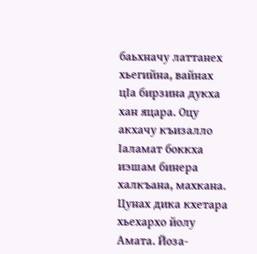баьхначу латтанех хьегийна, вайнах цIа бирзина дукха хан яцара. Оцу акхачу къизалло Iаламат боккха иэшам бинера халкъана, махкана. Цунах дика кхетара хьехархо йолу Амата. Йоза-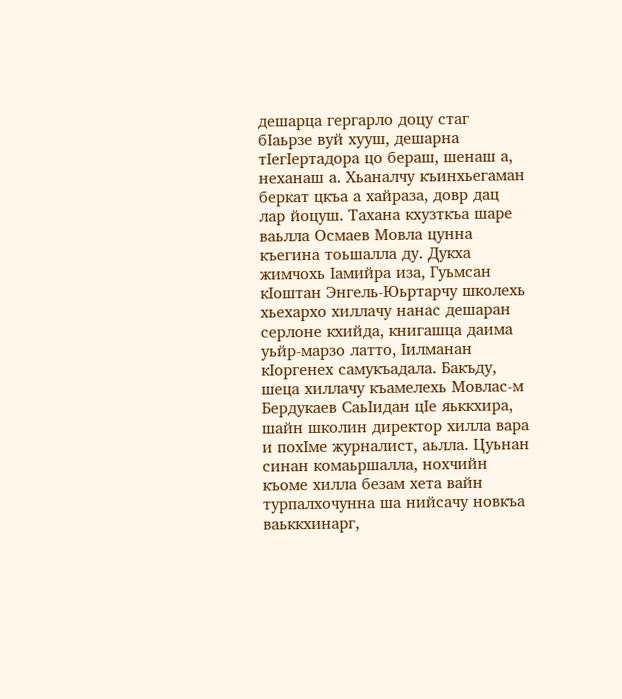дешарца гергарло доцу стаг бIаьрзе вуй хууш, дешарна тIегIертадора цо бераш, шенаш а, неханаш а. Хьаналчу къинхьегаман беркат цкъа а хайраза, довр дац лар йоцуш. Тахана кхузткъа шаре ваьлла Осмаев Мовла цунна къегина тоьшалла ду. Дукха жимчохь Iамийра иза, Гуьмсан кIоштан Энгель-Юьртарчу школехь хьехархо хиллачу нанас дешаран серлоне кхийда, книгашца даима уьйр-марзо латто, Iилманан кIоргенех самукъадала. Бакъду, шеца хиллачу къамелехь Мовлас-м Бердукаев СаьIидан цIе яьккхира, шайн школин директор хилла вара и похIме журналист, аьлла. Цуьнан синан комаьршалла, нохчийн къоме хилла безам хета вайн турпалхочунна ша нийсачу новкъа ваьккхинарг,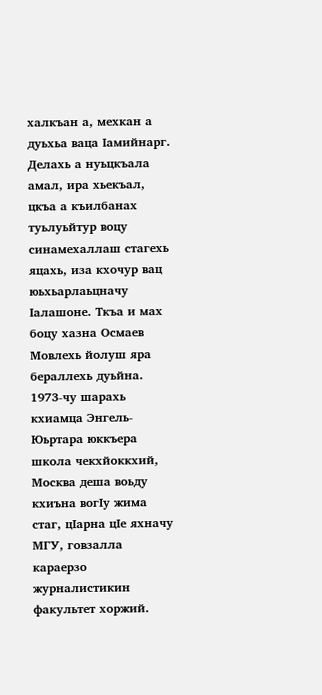халкъан а, мехкан а дуьхьа ваца Iамийнарг. Делахь а нуьцкъала амал, ира хьекъал, цкъа а къилбанах туьлуьйтур воцу синамехаллаш стагехь яцахь, иза кхочур вац юьхьарлаьцначу Iалашоне. Ткъа и мах боцу хазна Осмаев Мовлехь йолуш яра бераллехь дуьйна.
1973-чу шарахь кхиамца Энгель-Юьртара юккъера школа чекхйоккхий, Москва деша воьду кхиъна вогIу жима стаг, цIарна цIе яхначу МГУ, говзалла караерзо журналистикин факультет хоржий.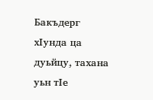Бакъдерг хIунда ца дуьйцу, тахана уьн тIе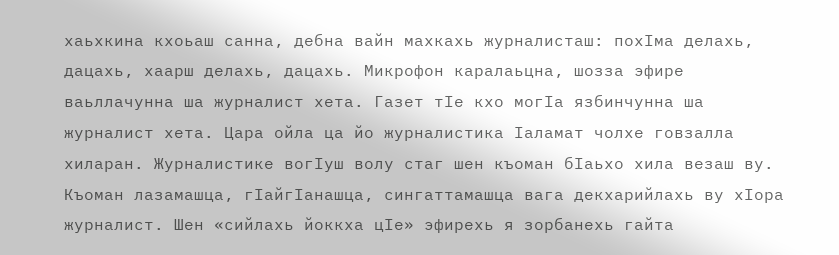хаьхкина кхоьаш санна, дебна вайн махкахь журналисташ: похIма делахь, дацахь, хаарш делахь, дацахь. Микрофон каралаьцна, шозза эфире ваьллачунна ша журналист хета. Газет тIе кхо могIа язбинчунна ша журналист хета. Цара ойла ца йо журналистика Iаламат чолхе говзалла хиларан. Журналистике вогIуш волу стаг шен къоман бIаьхо хила везаш ву. Къоман лазамашца, гIайгIанашца, сингаттамашца вага декхарийлахь ву хIора журналист. Шен «сийлахь йоккха цIе» эфирехь я зорбанехь гайта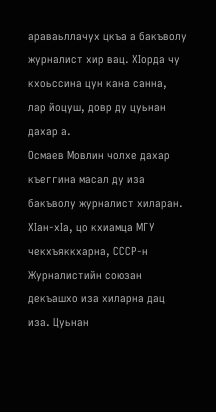араваьллачух цкъа а бакъволу журналист хир вац. ХIорда чу кхоьссина цун кана санна, лар йоцуш, довр ду цуьнан дахар а.
Осмаев Мовлин чолхе дахар къеггина масал ду иза бакъволу журналист хиларан. ХIан-хIа, цо кхиамца МГУ чекхъяккхарна, СССР-н Журналистийн союзан декъашхо иза хиларна дац иза. Цуьнан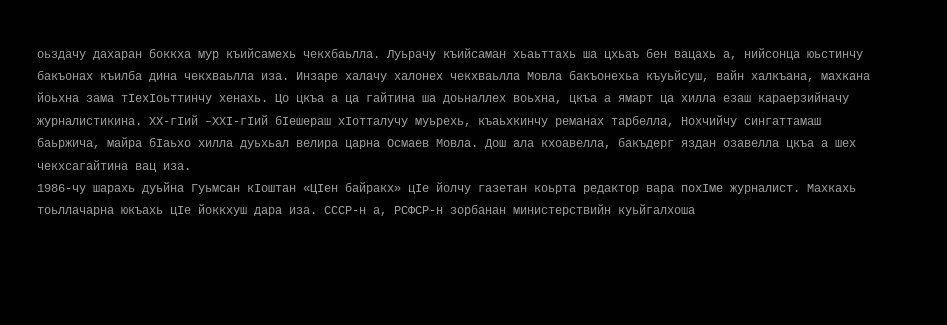оьздачу дахаран боккха мур къийсамехь чекхбаьлла. Луьрачу къийсаман хьаьттахь ша цхьаъ бен вацахь а, нийсонца юьстинчу бакъонах къилба дина чекхваьлла иза. Инзаре халачу халонех чекхваьлла Мовла бакъонехьа къуьйсуш, вайн халкъана, махкана йоьхна зама тIехIоьттинчу хенахь. Цо цкъа а ца гайтина ша доьналлех воьхна, цкъа а ямарт ца хилла езаш караерзийначу журналистикина. ХХ-гIий –ХХI-гIий бIешераш хIотталучу муьрехь, къаьхкинчу реманах тарбелла, Нохчийчу сингаттамаш баьржича, майра бIаьхо хилла дуьхьал велира царна Осмаев Мовла. Дош ала кхоавелла, бакъдерг яздан озавелла цкъа а шех чекхсагайтина вац иза.
1986-чу шарахь дуьйна Гуьмсан кIоштан «ЦIен байракх» цIе йолчу газетан коьрта редактор вара похIме журналист. Махкахь тоьллачарна юкъахь цIе йоккхуш дара иза. СССР-н а, РСФСР-н зорбанан министерствийн куьйгалхоша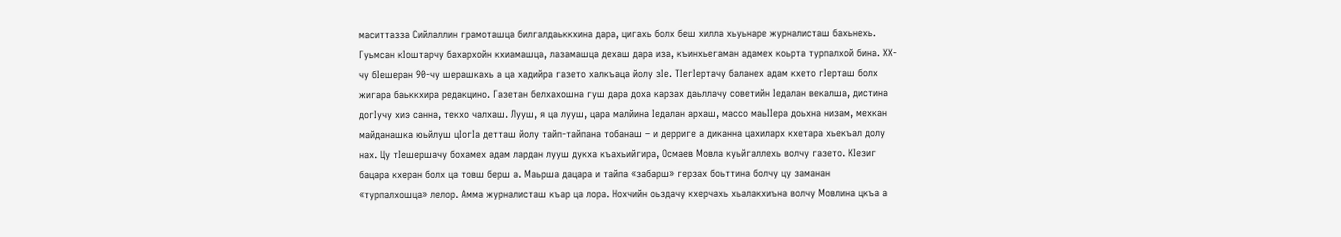маситтазза Сийлаллин грамоташца билгалдаьккхина дара, цигахь болх беш хилла хьуьнаре журналисташ бахьнехь. Гуьмсан кIоштарчу бахархойн кхиамашца, лазамашца дехаш дара иза, къинхьегаман адамех коьрта турпалхой бина. ХХ-чу бIешеран 90-чу шерашкахь а ца хадийра газето халкъаца йолу зIе. ТIегIертачу баланех адам кхето гIерташ болх жигара баьккхира редакцино. Газетан белхахошна гуш дара доха карзах даьллачу советийн Iедалан векалша, дистина догIучу хиэ санна, текхо чалхаш. Лууш, я ца лууш, цара малйина Iедалан архаш, массо маьIIера доьхна низам, мехкан майданашка юьйлуш цIогIа детташ йолу тайп-тайпана тобанаш – и дерриге а диканна цахиларх кхетара хьекъал долу нах. Цу тIешершачу бохамех адам лардан лууш дукха къахьийгира, Осмаев Мовла куьйгаллехь волчу газето. КIезиг бацара кхеран болх ца товш берш а. Маьрша дацара и тайпа «забарш» герзах боьттина болчу цу заманан «турпалхошца» лелор. Амма журналисташ къар ца лора. Нохчийн оьздачу кхерчахь хьалакхиъна волчу Мовлина цкъа а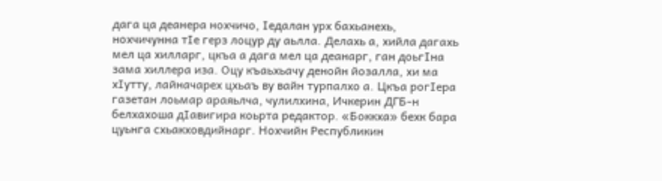дага ца деанера нохчичо, Iедалан урх бахьанехь, нохчичунна тIе герз лоцур ду аьлла. Делахь а, хийла дагахь мел ца хилларг, цкъа а дага мел ца деанарг, ган доьгIна зама хиллера иза. Оцу къаьхьачу денойн йозалла, хи ма хIутту, лайначарех цхьаъ ву вайн турпалхо а. Цкъа рогIера газетан лоьмар араяьлча, чулилхина, Ичкерин ДГБ-н белхахоша дIавигира коьрта редактор. «Боккха» бехк бара цуьнга схьакховдийнарг. Нохчийн Республикин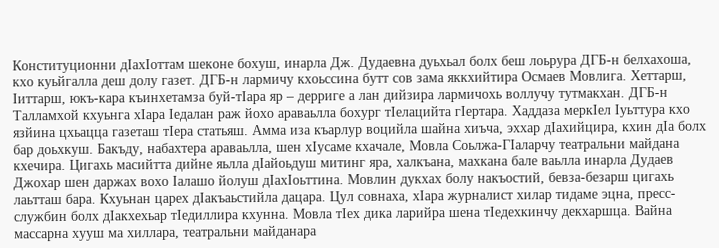Конституционни дIахIоттам шеконе бохуш, инарла Дж. Дудаевна дуьхьал болх беш лоьрура ДГБ-н белхахоша, кхо куьйгалла деш долу газет. ДГБ-н лармичу кхоьссина бутт сов зама яккхийтира Осмаев Мовлига. Хеттарш, Iиттарш, юкъ-кара къинхетамза буй-тIара яр – дерриге а лан дийзира лармичохь воллучу тутмакхан. ДГБ-н Талламхой кхуьнга хIара Iедалан раж йохо араваьлла бохург тIелацийта гIертара. Хаддаза меркIел Iуьттура кхо язйина цхьацца газеташ тIера статьяш. Амма иза къарлур воцийла шайна хиъча, эххар дIахийцира, кхин дIа болх бар доьхкуш. Бакъду, набахтера араваьлла, шен хIусаме кхачале, Мовла Соьлжа-ГIаларчу театральни майдана кхечира. Цигахь масийтта дийне яьлла дIайоьдуш митинг яра, халкъана, махкана бале ваьлла инарла Дудаев Джохар шен даржах вохо Iалашо йолуш дIахIоьттина. Мовлин дукхах болу накъостий, бевза-безарш цигахь лаьтташ бара. Кхуьнан царех дIакъаьстийла дацара. Цул совнаха, хIара журналист хилар тидаме эцна, пресс-службин болх дIакхехьар тIедиллира кхунна. Мовла тIех дика ларийра шена тIедехкинчу декхаршца. Вайна массарна хууш ма хиллара, театральни майданара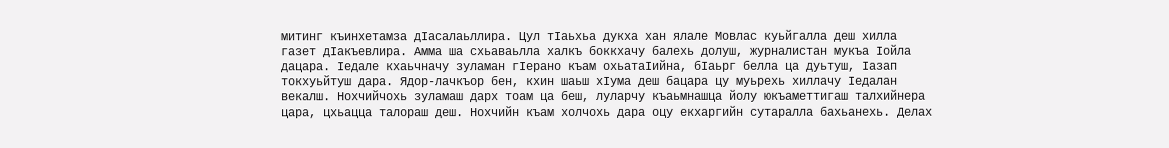митинг къинхетамза дIасалаьллира. Цул тIаьхьа дукха хан ялале Мовлас куьйгалла деш хилла газет дIакъевлира. Амма ша схьаваьлла халкъ боккхачу балехь долуш, журналистан мукъа Iойла дацара. Iедале кхаьчначу зуламан гIерано къам охьатаIийна, бIаьрг белла ца дуьтуш, Iазап токхуьйтуш дара. Ядор-лачкъор бен, кхин шаьш хIума деш бацара цу муьрехь хиллачу Iедалан векалш. Нохчийчохь зуламаш дарх тоам ца беш, луларчу къаьмнашца йолу юкъаметтигаш талхийнера цара, цхьацца талораш деш. Нохчийн къам холчохь дара оцу екхаргийн сутаралла бахьанехь. Делах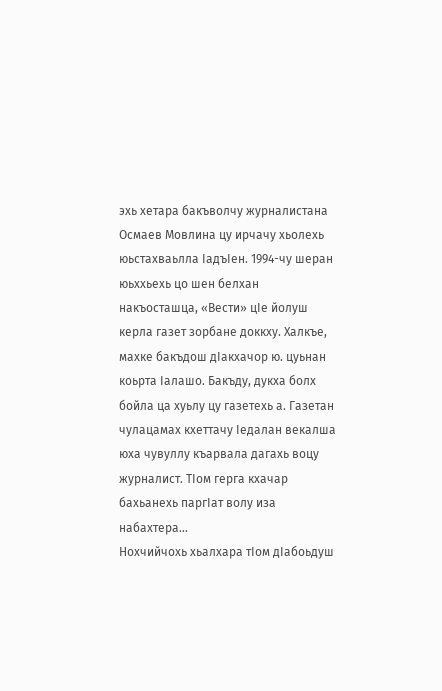эхь хетара бакъволчу журналистана Осмаев Мовлина цу ирчачу хьолехь юьстахваьлла IадъIен. 1994-чу шеран юьххьехь цо шен белхан накъосташца, «Вести» цIе йолуш керла газет зорбане доккху. Халкъе, махке бакъдош дIакхачор ю. цуьнан коьрта Iалашо. Бакъду, дукха болх бойла ца хуьлу цу газетехь а. Газетан чулацамах кхеттачу Iедалан векалша юха чувуллу къарвала дагахь воцу журналист. ТIом герга кхачар бахьанехь паргIат волу иза набахтера…
Нохчийчохь хьалхара тIом дIабоьдуш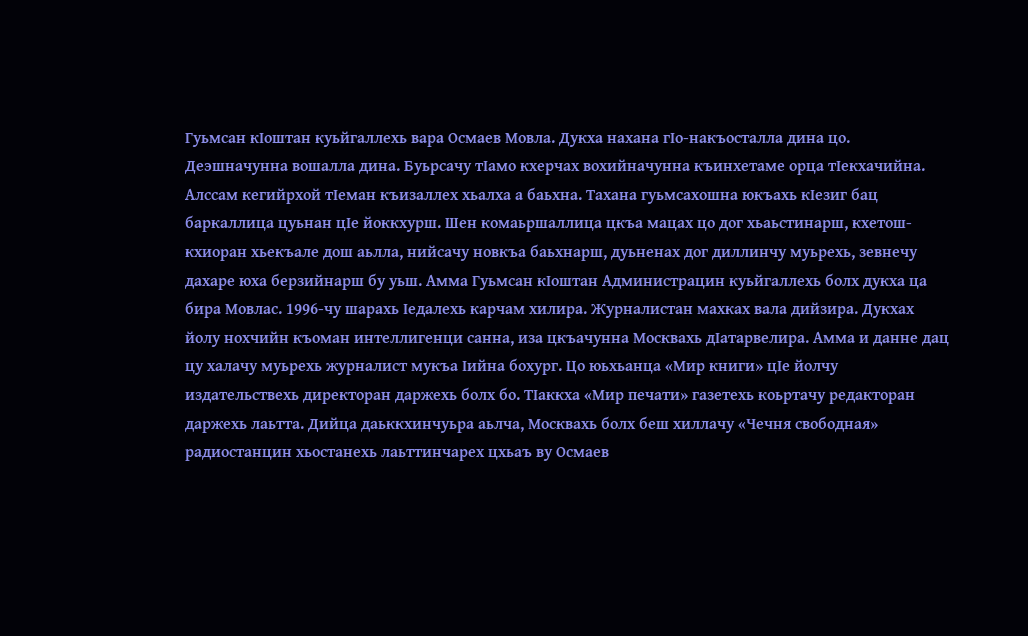Гуьмсан кIоштан куьйгаллехь вара Осмаев Мовла. Дукха нахана гIо-накъосталла дина цо. Деэшначунна вошалла дина. Буьрсачу тIамо кхерчах вохийначунна къинхетаме орца тIекхачийна. Алссам кегийрхой тIеман къизаллех хьалха а баьхна. Тахана гуьмсахошна юкъахь кIезиг бац баркаллица цуьнан цIе йоккхурш. Шен комаьршаллица цкъа мацах цо дог хьаьстинарш, кхетош-кхиоран хьекъале дош аьлла, нийсачу новкъа баьхнарш, дуьненах дог диллинчу муьрехь, зевнечу дахаре юха берзийнарш бу уьш. Амма Гуьмсан кIоштан Администрацин куьйгаллехь болх дукха ца бира Мовлас. 1996-чу шарахь Iедалехь карчам хилира. Журналистан махках вала дийзира. Дукхах йолу нохчийн къоман интеллигенци санна, иза цкъачунна Москвахь дIатарвелира. Амма и данне дац цу халачу муьрехь журналист мукъа Iийна бохург. Цо юьхьанца «Мир книги» цIе йолчу издательствехь директоран даржехь болх бо. ТIаккха «Мир печати» газетехь коьртачу редакторан даржехь лаьтта. Дийца даьккхинчуьра аьлча, Москвахь болх беш хиллачу «Чечня свободная» радиостанцин хьостанехь лаьттинчарех цхьаъ ву Осмаев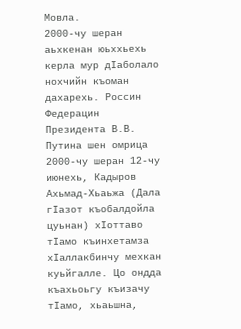Мовла.
2000-чу шеран аьхкенан юьххьехь керла мур дIаболало нохчийн къоман дахарехь. Россин Федерацин Президента В.В. Путина шен омрица 2000-чу шеран 12-чу июнехь, Кадыров Ахьмад-Хьаьжа (Дала гIазот къобалдойла цуьнан) хIоттаво тIамо къинхетамза хIаллакбинчу мехкан куьйгалле. Цо ондда къахьоьгу къизачу тIамо, хьаьшна,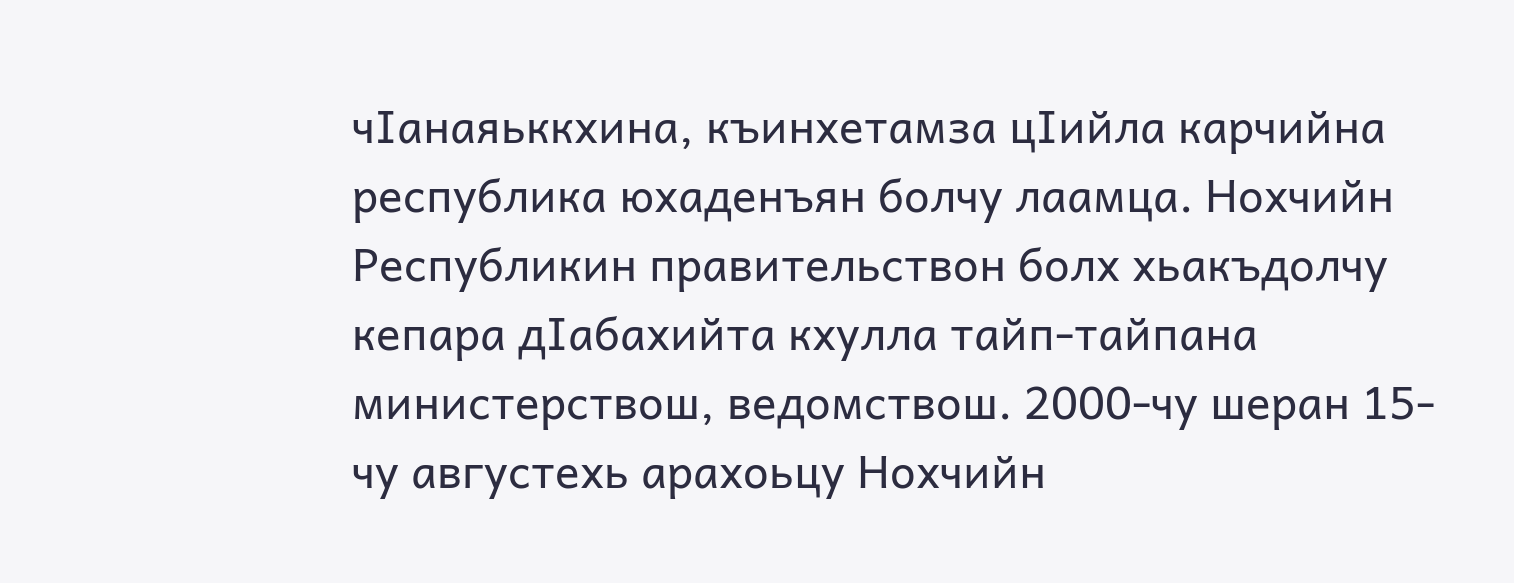чIанаяьккхина, къинхетамза цIийла карчийна республика юхаденъян болчу лаамца. Нохчийн Республикин правительствон болх хьакъдолчу кепара дIабахийта кхулла тайп-тайпана министерствош, ведомствош. 2000-чу шеран 15-чу августехь арахоьцу Нохчийн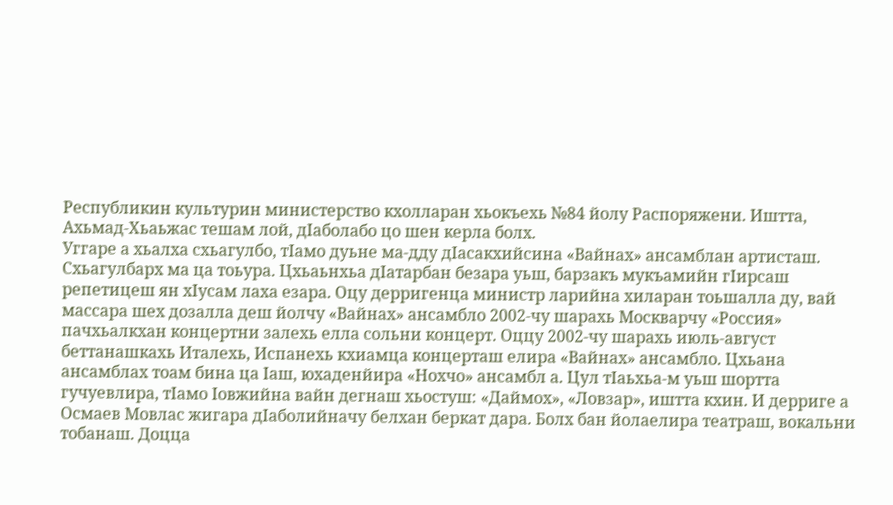Республикин культурин министерство кхолларан хьокъехь №84 йолу Распоряжени. Иштта, Ахьмад-Хьаьжас тешам лой, дIаболабо цо шен керла болх.
Уггаре а хьалха схьагулбо, тIамо дуьне ма-дду дIасакхийсина «Вайнах» ансамблан артисташ. Схьагулбарх ма ца тоьура. Цхьаьнхьа дIатарбан безара уьш, барзакъ мукъамийн гIирсаш репетицеш ян хIусам лаха езара. Оцу дерригенца министр ларийна хиларан тоьшалла ду, вай массара шех дозалла деш йолчу «Вайнах» ансамбло 2002-чу шарахь Москварчу «Россия» пачхьалкхан концертни залехь елла сольни концерт. Оццу 2002-чу шарахь июль-август беттанашкахь Италехь, Испанехь кхиамца концерташ елира «Вайнах» ансамбло. Цхьана ансамблах тоам бина ца Iаш, юхаденйира «Нохчо» ансамбл а. Цул тIаьхьа-м уьш шортта гучуевлира, тIамо Iовжийна вайн дегнаш хьостуш: «Даймох», «Ловзар», иштта кхин. И дерриге а Осмаев Мовлас жигара дIаболийначу белхан беркат дара. Болх бан йолаелира театраш, вокальни тобанаш. Доцца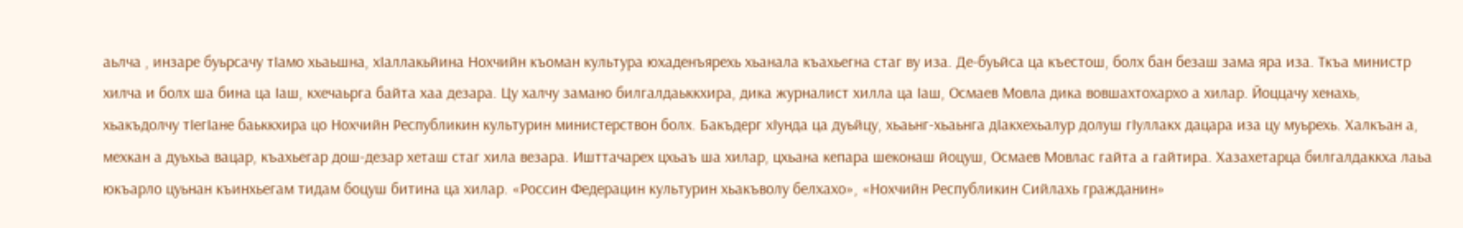аьлча , инзаре буьрсачу тIамо хьаьшна, хIаллакьйина Нохчийн къоман культура юхаденъярехь хьанала къахьегна стаг ву иза. Де-буьйса ца къестош, болх бан безаш зама яра иза. Ткъа министр хилча и болх ша бина ца Iаш, кхечаьрга байта хаа дезара. Цу халчу замано билгалдаьккхира, дика журналист хилла ца Iаш, Осмаев Мовла дика вовшахтохархо а хилар. Йоццачу хенахь, хьакъдолчу тIегIане баьккхира цо Нохчийн Республикин культурин министерствон болх. Бакъдерг хIунда ца дуьйцу, хьаьнг-хьаьнга дIакхехьалур долуш гIуллакх дацара иза цу муьрехь. Халкъан а, мехкан а дуьхьа вацар, къахьегар дош-дезар хеташ стаг хила везара. Ишттачарех цхьаъ ша хилар, цхьана кепара шеконаш йоцуш, Осмаев Мовлас гайта а гайтира. Хазахетарца билгалдаккха лаьа юкъарло цуьнан къинхьегам тидам боцуш битина ца хилар. «Россин Федерацин культурин хьакъволу белхахо», «Нохчийн Республикин Сийлахь гражданин»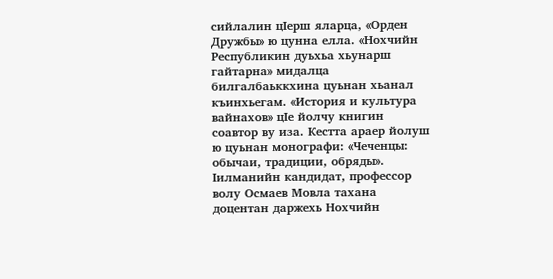сийлалин цIерш яларца, «Орден Дружбы» ю цунна елла. «Нохчийн Республикин дуьхьа хьунарш гайтарна» мидалца билгалбаьккхина цуьнан хьанал къинхьегам. «История и культура вайнахов» цIе йолчу книгин соавтор ву иза. Кестта араер йолуш ю цуьнан монографи: «Чеченцы: обычаи, традиции, обряды». Iилманийн кандидат, профессор волу Осмаев Мовла тахана доцентан даржехь Нохчийн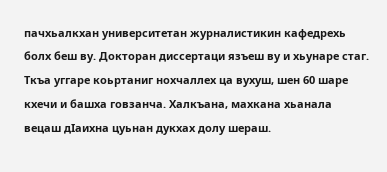пачхьалкхан университетан журналистикин кафедрехь болх беш ву. Докторан диссертаци язъеш ву и хьунаре стаг. Ткъа уггаре коьртаниг нохчаллех ца вухуш, шен 60 шаре кхечи и башха говзанча. Халкъана, махкана хьанала вецаш дIаихна цуьнан дукхах долу шераш.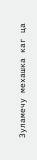Зуламечу мехашка каг ца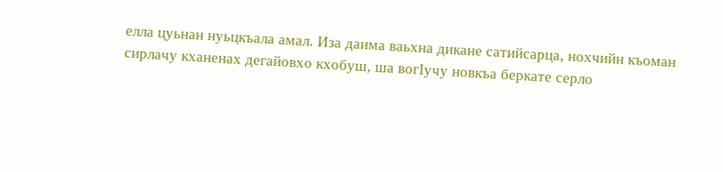елла цуьнан нуьцкъала амал. Иза даима ваьхна дикане сатийсарца, нохчийн къоман сирлачу кханенах дегайовхо кхобуш, ша вогIучу новкъа беркате серло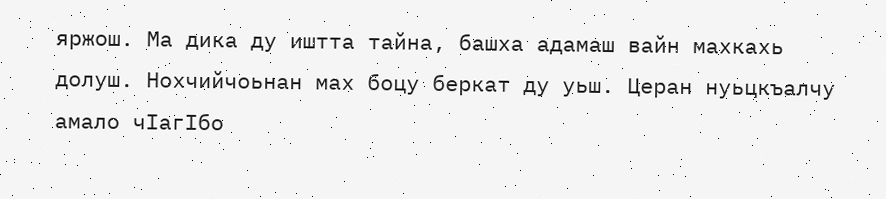яржош. Ма дика ду иштта тайна, башха адамаш вайн махкахь долуш. Нохчийчоьнан мах боцу беркат ду уьш. Церан нуьцкъалчу амало чIагIбо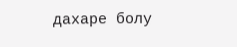дахаре болу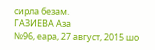сирла безам.
ГАЗИЕВА Аза
№96, еара, 27 август, 2015 шо